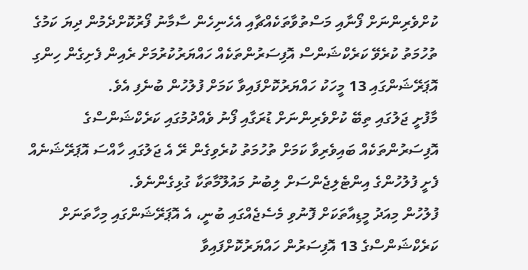ކުށްވެރިންނަށް ފޯނާއި މަސްތުވާތަކެއްޗާއި އެހެނިހެން ސާމާނު ފޯރުކޮށްދެމުން ދިޔަ ކަމުގެ ތުހުމަތު ކުރެވޭ ކަރެކްޝަންސް އޮފިސަރުންތަކެއް ހައްޔަރުކުރުމަށް ރެއިން ފެށިގެން ހިންގި އޮޕަރޭޝަންގައި 13 މީހަކު ހައްޔަރުކޮށްފައިވާ ކަމަށް ފުލުހުން ބުނެފި އެވެ.
މާފުށީ ޖަލުގައި ތިބޭ ކުށްވެރިންނަށް ޑުރަގާއި ފޯނު ވެއްދުމުގައި ކަރެކްޝަންސްގެ އޮފިސަރުންތަކެއް ބައިވެރިވާ ކަމަށް ތުހުމަތު ކުރެވިގެން ރޭ އެ ޖަލުގައި ހާއްސަ އޮޕަރޭޝަނެއް ފެށީ ފުލުހުންގެ އިންޓެލިޖެންސަށް ލިބުނު މައުލޫމާތަކާ ގުޅިގެންނެވެ.
ފުލުހުން މިއަދު މީޑިއާތަކަށް ފޮނުވި މެސެޖެއްގައި ބުނީ، އެ އޮޕަރޭޝަންގައި މިހާތަނަށް ކަރެކްޝަންސްގެ 13 އޮފިސަރުން ހައްޔަރުކޮށްފައިވާ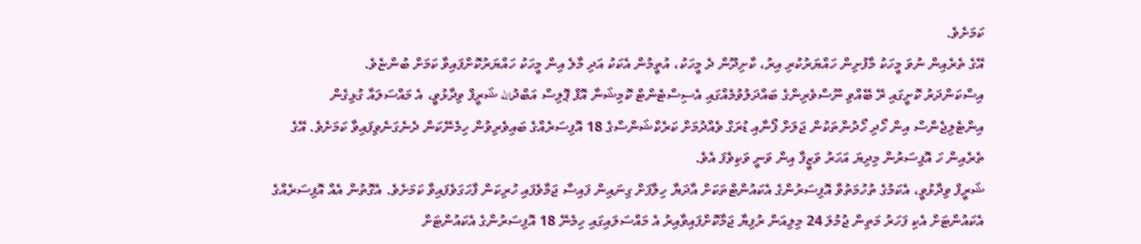ކަމަށެވެ.
އޭގެ ތެރެއިން ނުވަ މީހަކު މާފުށިން ހައްޔަރުކުރި އިރު، ކާށިދޫން ދެ މީހަކު، އުތީމުން އެކަކު އަދި މާލެ އިން މީހަކު ހައްޔަރުކޮށްފައިވާ ކަމަށް ބުންޏެވެ.
އިސްކަންދަރު ކޮށީގައި ރޭ ބޭއްވި ނޫސްވެރިންގެ ބައްދަލުވުމެއްގައި އެސިސްޓެންޓް ކޮމިޝަނާ އޮފް ޕޮލިސް އަބްދުالله ޝަރީފް ވިދާޅުވީ، އެ މައްސަލައާ ގުޅިގެން އިންޓެލިޖެންސް އިން ހޯދި ހޯދުންތަކުން ޖަލަށް ފޯނާއި ޑުރަގް ވެއްދުމަށް ކަރެކްޝަންސްގެ 18 އޮފިސަރެއްގެ ބައިވެރިވުން ހިމެނޭކަން ދެނެގަނެވިފައިވާ ކަމަށެވެ. އޭގެ ތެރެއިން ހަ އޮފިސަރުން މިދިޔަ އަހަރު ވަޒީފާ އިން ވަނީ ވަކިވެފަ އެވެ.
ޝަރީފް ވިދާޅުވީ، އެކަމުގެ ތުހުމަތުވާ އޮފިސަރުންގެ އެކައުންޓްތަކަށް އާދަޔާ ހިލާފަށް ގިނައިން ފައިސާ ޖަމާވެފައި ހުރިކަން ފާހަގަވެފައިވާ ކަމަށެވެ. އެގޮތުން އެއް އޮފިސަރެއްގެ އެކައުންޓަށް އެކި ފަހަރު މަތިން ޖުމުލަ 24 މިލިއަން ރުފިޔާ ޖަމާކޮށްފައިވާއިރު އެ މައްސަލައިގައި ހިމެނޭ 18 އޮފިސަރުންގެ އެކައުންޓަށް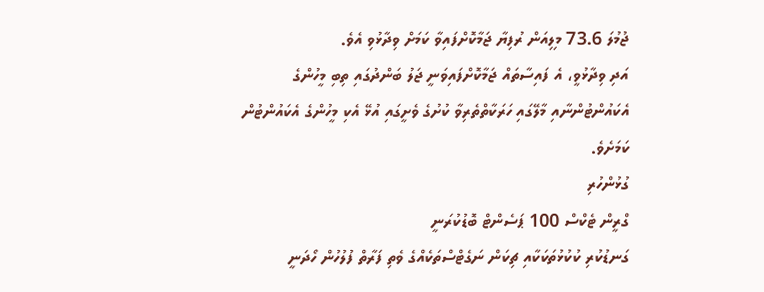ޖުމުލަ 73.6 މިލިއަން ރުފިޔާ ޖަމާކޮށްފައިވާ ކަމަށް ވިދާޅުވި އެވެ.
އަދި ވިދާޅުވީ، އެ ފައިސާތައް ޖަމާކޮށްފައިވަނީ ޖަލު ބަންދުގައި ތިބި މީހުންގެ އެކައުންޓުންނާއި މާލޭގައި ހަރަކާތްތެރިވާ ކުށުގެ ވެށީގައި އުޅޭ އެކި މީހުންގެ އެކައުންޓުން ކަމަށެވެ.
ގުޅުންހުރި
ގްރީން ޓެކްސް 100 ޕަސެންޓް ބޮޑުކުރަނީ
ގަނޑުކުރި ކުކުޅުތަކަކާއި ޗިކަން ނަގެޓްސްތަކެއްގެ ވެތި ފަރާތް ފުލުހުން ހޯދަނީ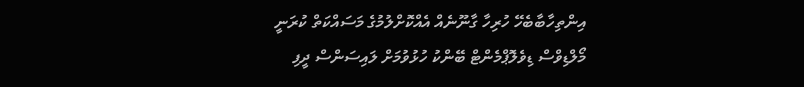އިންތިހާބާބެހޭ ހުރިހާ ގާނޫނެއް އެއްކޮށްލުމުގެ މަސައްކަތް ކުރަނީ
މޯލްޑިވްސް ޑިވެލޮޕްމެންޓް ބޭންކު ހުޅުވުމަށް ލައިސަންސް ދީފި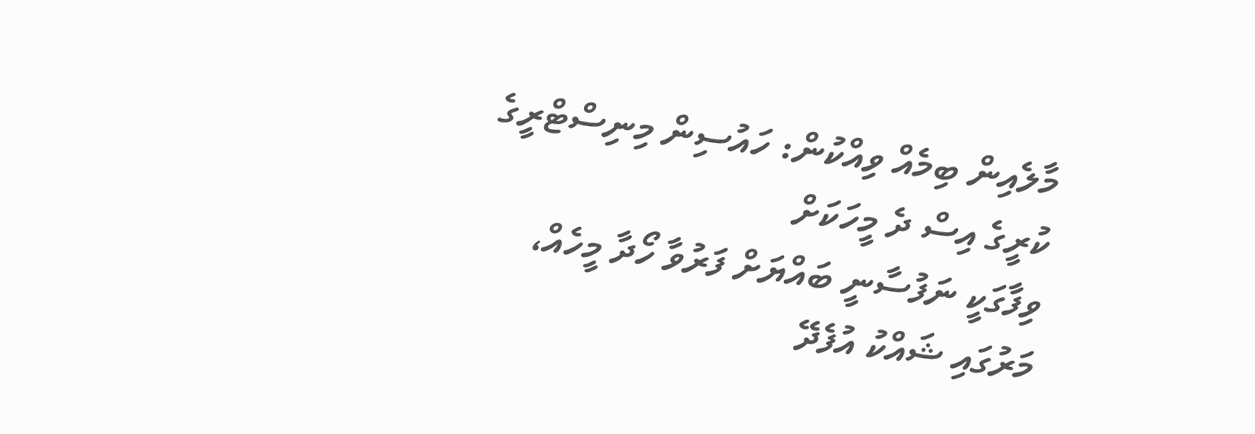މާލެއިން ބިމެއް ވިއްކުން: ހައުސިން މިނިސްޓްރީގެ ކުރީގެ އިސް ދެ މީހަކަށް
ވިފާގަކީ ނަފުސާނީ ބައްޔަށް ފަރުވާ ހޯދާ މީހެއް، މަރުގައި ޝައްކު އުފެދޭ